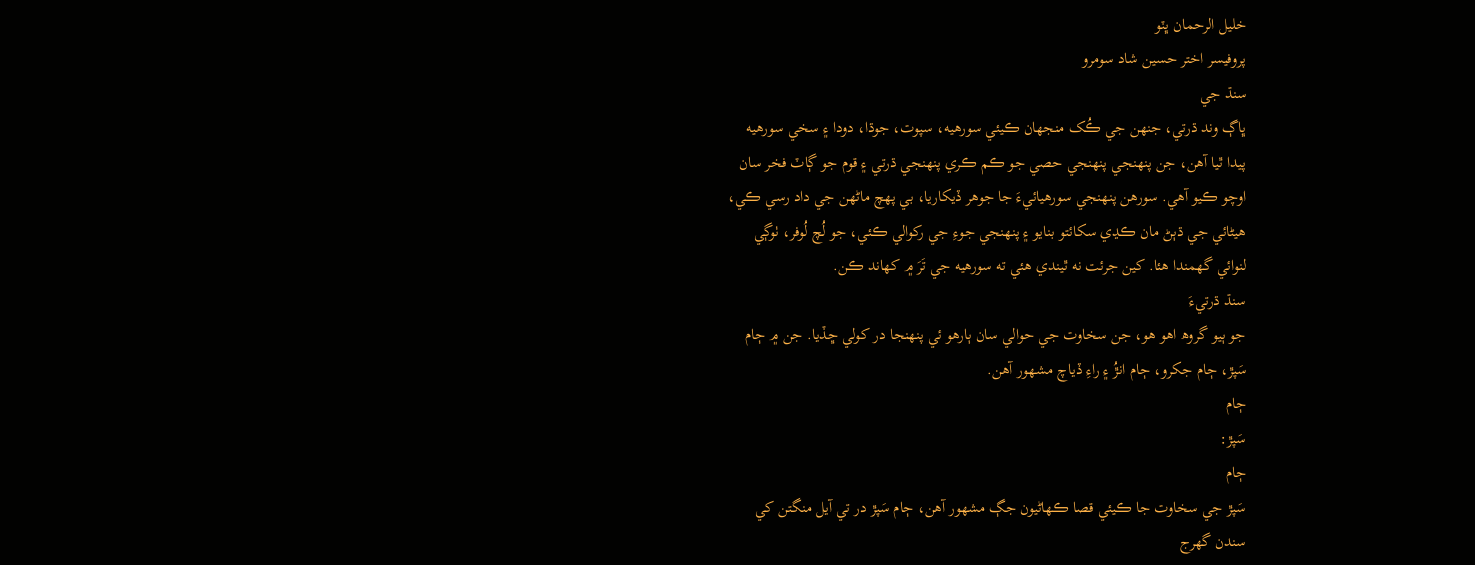خليل الرحمان ڀٽو
پروفيسر اختر حسين شاد سومرو
سنڌ جي
ڀاڳ وند ڌرتي، جنهن جي ڪُک منجھان ڪيئي سورھيه، سپوت، جوڌا، دودا ۽ سخي سورھيه
پيدا ٿيا آهن، جن پنهنجي پنهنجي حصي جو ڪم ڪري پنهنجي ڌرتي ۽ قوم جو ڳاٽ فخر سان
اوچو ڪيو آهي. سورهن پنهنجي سورهيائيءَ جا جوهر ڏيکاريا، بي پهچ ماڻهن جي داد رسي ڪي،
هيڻائي جي ڌٻڻ مان ڪڍي سکائتو بنايو ۽ پنهنجي جوءِ جي رکوالي ڪئي، جو لُچ لُوفر، ٺوڳي
لنوائي گھمندا هئا. کين جرئت نه ٿيندي هئي ته سورھيه جي تَرَ ۾ کهاند ڪن.
سنڌ ڌرتيءَ
جو ٻيو گروھ اهو هو، جن سخاوت جي حوالي سان ٻارهو ئي پنهنجا در کولي ڇڏيا. جن ۾ ڄام
سَپڙ، ڄام جکرو، ڄام انڙُ ۽ راءِ ڏياچ مشهور آهن.
ڄام
سَپڙ:
ڄام
سَپڙ جي سخاوت جا ڪيئي قصا ڪهاڻيون جڳ مشهور آهن، ڄام سَپڙ در تي آيل منگتن کي
سندن گھرج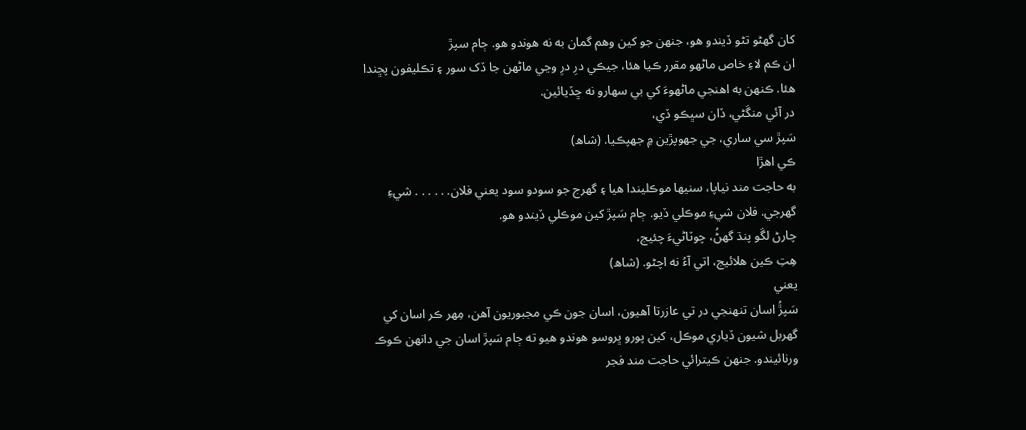کان گھڻو تڻو ڏيندو هو، جنهن جو کين وهم گمان به نه هوندو هو. ڄام سپڙ
ان ڪم لاءِ خاص ماڻهو مقرر ڪيا هئا، جيڪي درِ درِ وڃي ماڻهن جا ڏک سور ۽ تڪليفون پڇندا
هئا. ڪنهن به اهنجي ماڻهوءَ کي بي سهارو نه ڇڏيائين.
در آئي منڱڻي، ڏان سڀڪو ڏي،
سَپڙ سي ساري، جي جھوپڙين ۾ جھپڪيا. (شاھ)
ڪي اهڙا
به حاجت مند نياپا، سنيها موڪليندا هيا ۽ گھرج جو سودو سود يعني فلان. . . . . . شيءِ
گھرجي. فلان شيءِ موڪلي ڏيو. ڄام سَپڙ کين موڪلي ڏيندو هو.
چارڻ لڱو پنڌ گھڻُ، چوٽاڻيءَ چئيج،
هِتِ ڪين هلائيج، اتي آءُ نه اچڻو. (شاھ)
يعني
سَپڙُ اسان تنهنجي در تي عازرتا آهيون، اسان جون ڪي مجبوريون آهن، مِهر ڪر اسان کي
گھربل شيون ڏياري موڪل، کين پورو ڀروسو هوندو هيو ته ڄام سَپڙ اسان جي دانهن ڪوڪ
ورنائيندو. جنهن ڪيترائي حاجت مند فجر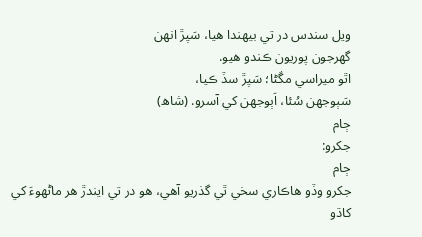ويل سندس در تي بيهندا هيا، سَپڙ انهن
گھرجون پوريون ڪندو هيو.
اٿو ميراسي مڱڻا؛ سَپڙ سڏ ڪيا،
سَٻوجھن سُئا، اَٻوجھن کي آسرو. (شاھ)
ڄام
جکرو:
ڄام
جکرو وڏو هاڪاري سخي ٿي گذريو آهي، هو در تي ايندڙ هر ماڻهوءَ کي کاڌو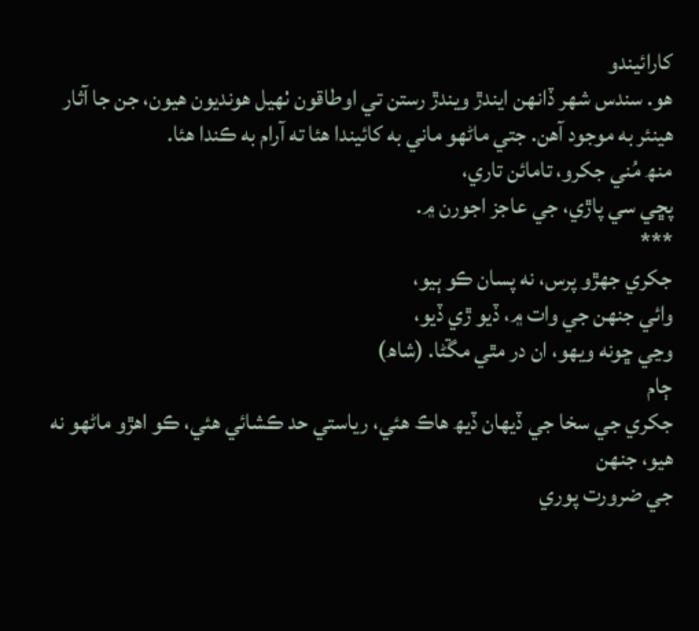کارائيندو
هو. سندس شهر ڏانهن ايندڙ ويندڙ رستن تي اوطاقون ٺهيل هونديون هيون، جن جا آثار
هينئر به موجود آهن. جتي ماڻهو ماني به کائيندا هئا ته آرام به ڪندا هئا.
منھ مُني جکرو، تامائن تاري،
پڇي سي پاڙي، جي عاجز اجورن ۾.
***
جکري جھڙو پرس، نه پسان ڪو ٻيو،
وائي جنهن جي وات ۾، ڏيو ڙي ڏيو،
وڃي ڇونه ويهو، ان در مٿي مڱڻا. (شاھ)
ڄام
جکري جي سخا جي ڏيهان ڏيھ هاڪ هئي، رياستي حد ڪشائي هئي، ڪو اهڙو ماڻهو نه هيو، جنهن
جي ضرورت پوري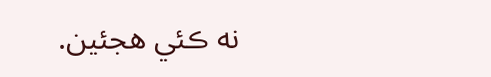نه ڪئي هجئين.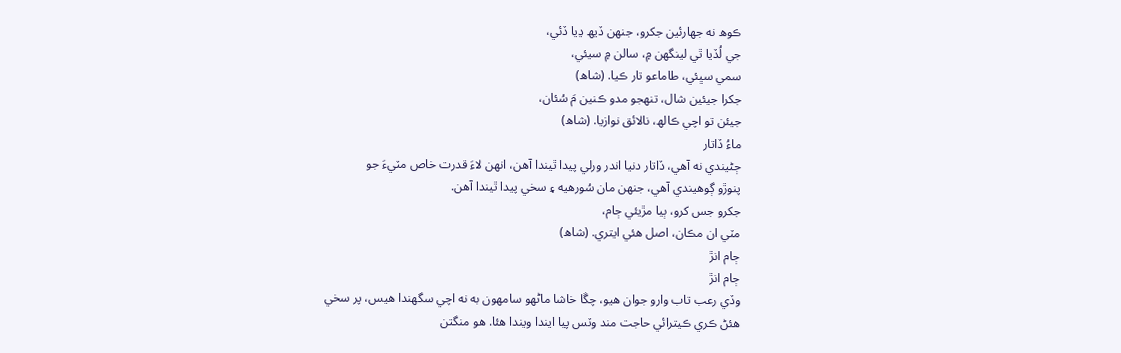ڪوھ نه جھارئين جکرو، جنهن ڏيھ ڍيا ڏئي،
جي لُڏيا ٿي لينگھن ۾، سالن ۾ سيئي،
سمي سڀئي، طاماعو تار ڪيا. (شاھ)
جکرا جيئين شال، تنهجو مدو ڪنين مَ سُئان،
جيئن تو اچي ڪالھ، نالائق نوازيا. (شاھ)
ماءُ ڏاتار
ڄڻيندي نه آهي، ڏاتار دنيا اندر ورلي پيدا ٿيندا آهن، انهن لاءَ قدرت خاص مٽيءَ جو
پنوڙو ڳوهيندي آهي، جنهن مان سُورھيه ۽ سخي پيدا ٿيندا آهن.
جکرو جس کرو، ٻيا مڙيئي ڄام،
مٽي ان مڪان، اصل هئي ايتري. (شاھ)
ڄام انڙ
ڄام انڙ
وڏي رعب تاب وارو جوان هيو، چڱا خاشا ماڻهو سامهون به نه اچي سگھندا هيس، پر سخي
هئڻ ڪري ڪيترائي حاجت مند وٽس پيا ايندا ويندا هئا. هو منگتن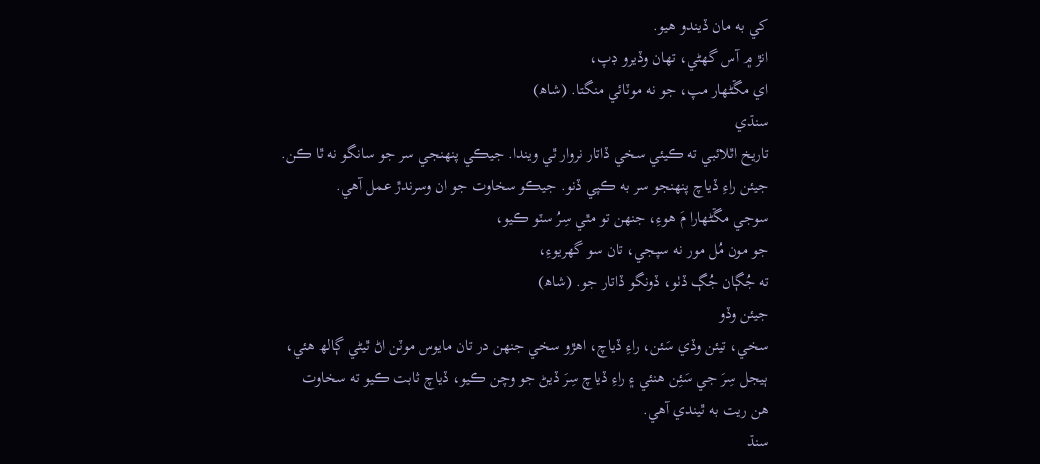کي به مان ڏيندو هيو.
انڙ ۾ آس گھڻي، تهان وڏيرو ڊپ،
اي مڱڻهار مپ، جو نه موٽائي منگتا. (شاھ)
سنڌي
تاريخ اٿلائبي ته ڪيئي سخي ڏاتار نروار ٿي ويندا. جيڪي پنهنجي سر جو سانگو نه ٿا ڪن.
جيئن راءِ ڏياچ پنهنجو سر به ڪپي ڏنو. جيڪو سخاوت جو ان وسرندڙ عمل آهي.
سوجي مڱڻهارا مَ هوءِ، جنهن تو مٿي سِرُ سٽو ڪيو،
جو مون مُل مور نه سپجي، تان سو گھريوءِ،
ته جُڳان جُڳ ڏٺو، ڏونگو ڏاتار جو. (شاھ)
جيئن وڏو
سخي، تيئن وڏي سَئن، راءِ ڏياچ، اهڙو سخي جنهن در تان مايوس موٽن اڻ ٿيڻي ڳالھ هئي،
ٻيجل سِرَ جي سَئِن هنئي ۽ راءِ ڏياچ سِرَ ڏيڻ جو وچن ڪيو، ڏياچ ثابت ڪيو ته سخاوت
هن ريت به ٿيندي آهي.
سنڌ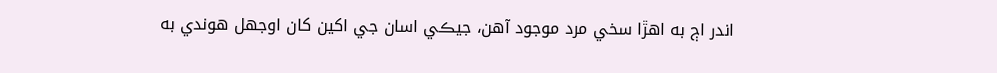اندر اڄ به اهڙا سخي مرد موجود آهن، جيڪي اسان جي اکين کان اوجھل هوندي به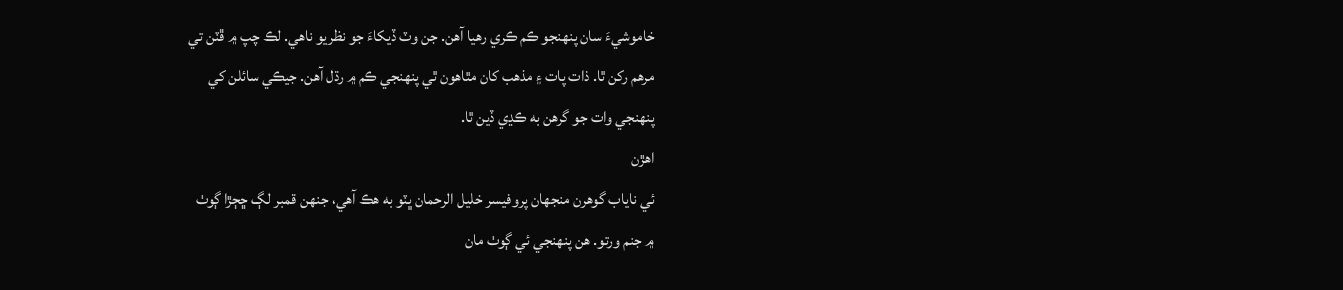خاموشيءَ سان پنهنجو ڪم ڪري رهيا آهن. جن وٽ ڏيکاءَ جو نظريو ناهي. لڪ چپ ۾ ڦٽن تي
مرهم رکن ٿا. ذات پات ۽ مذهب کان مٿاهون ٿي پنهنجي ڪم ۾ رڌل آهن. جيڪي سائلن کي
پنهنجي وات جو گرهن به ڪڍي ڏين ٿا.
اهڙن
ئي ناياب گوهرن منجهان پروفيسر خليل الرحمان ڀٽو به هڪ آهي، جنهن قمبر لڳ ڇڄڙا ڳوٺ
۾ جنم ورتو. هن پنهنجي ئي ڳوٺ مان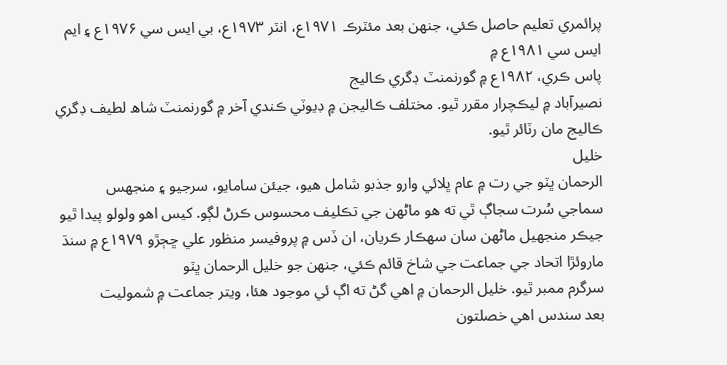پرائمري تعليم حاصل ڪئي، جنهن بعد مئٽرڪ ۱۹۷۱ع، انٽر ۱۹۷۳ع، بي ايس سي ۱۹۷۶ع ۽ ايم ايس سي ۱۹۸۱ع ۾
پاس ڪري، ۱۹۸۲ع ۾ گورنمنٽ ڊگري ڪاليج
نصيرآباد ۾ ليڪچرار مقرر ٿيو. مختلف ڪاليجن ۾ ڊيوٽي ڪندي آخر ۾ گورنمنٽ شاھ لطيف ڊگري
ڪاليج مان رٽائر ٿيو.
خليل
الرحمان ڀٽو جي رت ۾ عام ڀلائي وارو جذبو شامل هيو، جيئن سامايو، سرجيو ۽ منجهس
سماجي سُرت سجاڳ ٿي ته هو ماڻهن جي تڪليف محسوس ڪرڻ لڳو. کيس اهو ولولو پيدا ٿيو
جيڪر منجھيل ماڻهن سان سهڪار ڪريان، ان ڏس ۾ پروفيسر منظور علي ڇڄڙو ۱۹۷۹ع ۾ سنڌ ماروئڙا اتحاد جي جماعت جي شاخ قائم ڪئي، جنهن جو خليل الرحمان ڀٽو
سرگرم ممبر ٿيو. خليل الرحمان ۾ اهي گڻ ته اڳ ئي موجود هئا، ويتر جماعت ۾ شموليت
بعد سندس اهي خصلتون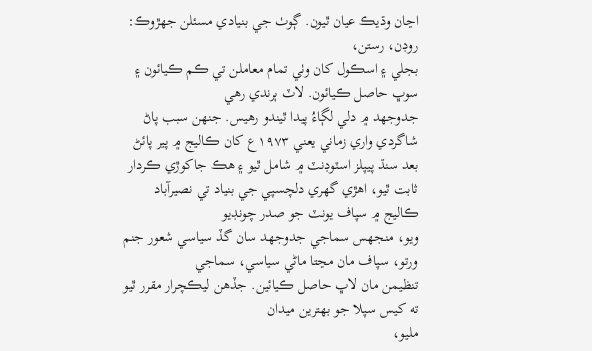اڃان وڌيڪ عيان ٿيون. ڳوٺ جي بنيادي مسئلن جھڙوڪ: روڊن، رستن،
بجلي ۽ اسڪول کان وٺي تمام معاملن تي ڪم ڪيائون ۽ سوڀ حاصل ڪيائون. لاٽ ٻرندي رهي
جدوجھد ۾ دلي لڳاءُ پيدا ٿيندو رهيس. جنهن سبب پاڻ شاگردي واري زماني يعني ۱۹۷۳ع کان ڪاليج ۾ پير پائڻ بعد سنڌ پيپلز اسٽوڊنٽ ۾ شامل ٿيو ۽ هڪ جاکوڙي ڪردار
ثابت ٿيو، اهڙي گھري دلچسپي جي بنياد تي نصيرآباد ڪاليج ۾ سپاف يونٽ جو صدر چونڊيو
ويو، منجھس سماجي جدوجھد سان گڏ سياسي شعور جنم ورتو، سپاف مان مڃتا ماڻي سياسي، سماجي
تنظيمن مان لاڀ حاصل ڪيائين. جڏهن ليڪچرار مقرر ٿيو ته کيس سپلا جو بهترين ميدان
مليو،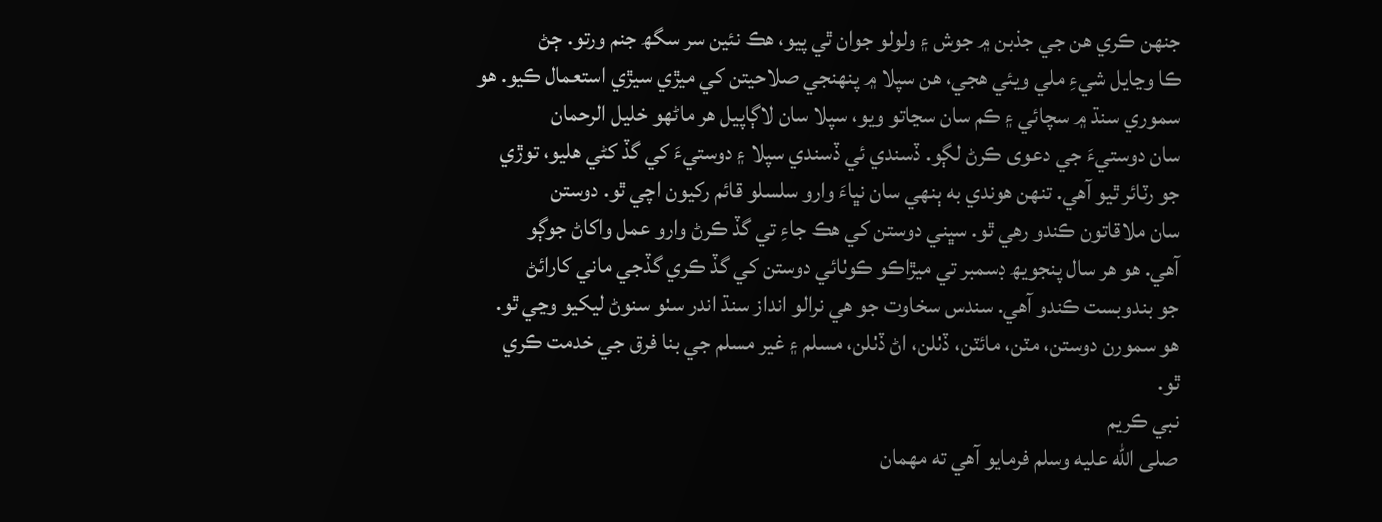جنهن ڪري هن جي جذبن ۾ جوش ۽ ولولو جوان ٿي پيو، هڪ نئين سر سگھ جنم ورتو. ڄڻ
ڪا وڃايل شيءِ ملي ويئي هجي، هن سپلا ۾ پنهنجي صلاحيتن کي ميڙي سيڙي استعمال ڪيو. هو
سموري سنڌ ۾ سچائي ۽ ڪم سان سڃاتو ويو، سپلا سان لاڳاپيل هر ماڻهو خليل الرحمان
سان دوستيءَ جي دعوى ڪرڻ لڳو. ڏسندي ئي ڏسندي سپلا ۽ دوستيءَ کي گڏ کڻي هليو، توڙي
جو رٽائر ٿيو آهي. تنهن هوندي به ٻنهي سان نڀاءَ وارو سلسلو قائم رکيون اچي ٿو. دوستن
سان ملاقاتون ڪندو رهي ٿو. سڀني دوستن کي هڪ جاءِ تي گڏ ڪرڻ وارو عمل واکاڻ جوڳو
آهي. هو هر سال پنجويھ ڊسمبر تي ميڙاڪو ڪوٺائي دوستن کي گڏ ڪري گڏجي ماني کارائڻ
جو بندوبست ڪندو آهي. سندس سخاوت جو هي نرالو انداز سنڌ اندر سٺو سنوڻ ليکيو وڃي ٿو.
هو سمورن دوستن، مٽن، مائٽن، ڏٺلن، اڻ ڏٺلن، مسلم ۽ غير مسلم جي بنا فرق جي خدمت ڪري
ٿو.
نبي ڪريم
صلى الله عليه وسلم فرمايو آهي ته مهمان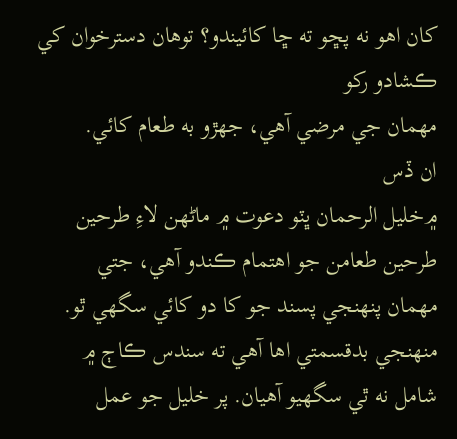کان اهو نه پڇو ته ڇا کائيندو؟ توهان دسترخوان کي ڪشادو رکو
مهمان جي مرضي آهي، جھڙو به طعام کائي.
ان ڏس
۾خليل الرحمان ڀٽو دعوت ۾ ماڻهن لاءِ طرحين طرحين طعامن جو اهتمام ڪندو آهي، جتي
مهمان پنهنجي پسند جو کا دو کائي سگھي ٿو. منهنجي بدقسمتي اها آهي ته سندس ڪاڄ ۾
شامل نه ٿي سگھيو آهيان. پر خليل جو عمل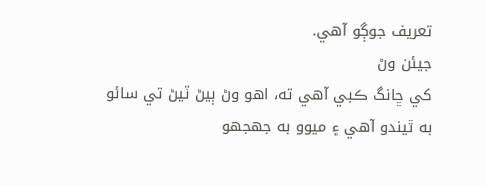تعريف جوڳو آهي.
جيئن وڻ
کي ڇانگ ڪبي آهي ته، اهو وڻ ٻيڻ ٽيڻ تي سائو به ٿيندو آهي ۽ ميوو به جھجھو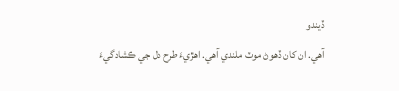ڏيندو
آهي. ان کان ڏهوڻ موٽ ملندي آهي. اهڙيءَ طرح دل جي ڪشادگيءَ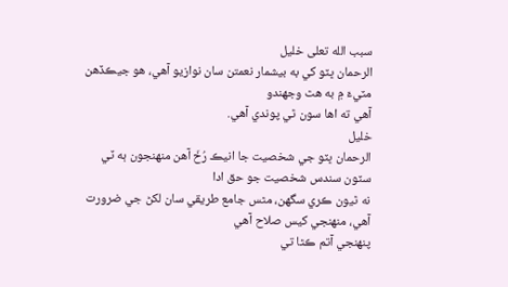سبب الله تعلى خليل
الرحمان ڀٽو کي به بيشمار نعمتن سان نوازيو آهي، هو جيڪڏهن مٽيءَ ۾ به هٿ وجھندو
آهي ته اها سون ٿي پوندي آهي.
خليل
الرحمان ڀٽو جي شخصيت جا انيڪ رُخَ آهن منهنجون ٻه ٽي سٽون سندس شخصيت جو حق ادا
نه ٿيون ڪري سگھن، مٿس جامع طريقي سان لکڻ جي ضرورت آهي، منهنجي کيس صلاح آهي
پنهنجي آتم ڪٿا تي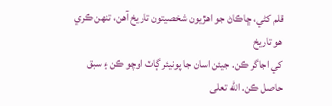قلم کڻي، ڇاڪاڻ جو اهڙيون شخصيتون تاريخ آهن، تنهن ڪري هو تاريخ
کي اجاگر ڪن. جيئن اسان جا پونيئر ڳاٽ اوچو ڪن ۽ سبق حاصل ڪن. الله تعلى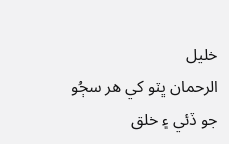خليل
الرحمان ڀٽو کي هر سڄُو جو ڏئي ۽ خلق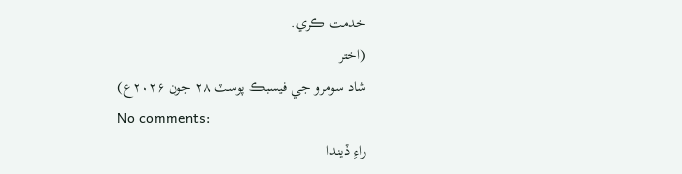خدمت ڪري.
(اختر
شاد سومرو جي فيسبڪ پوسٽ ۲۸ جون ۲۰۲۶ع)
No comments:
راءِ ڏيندا